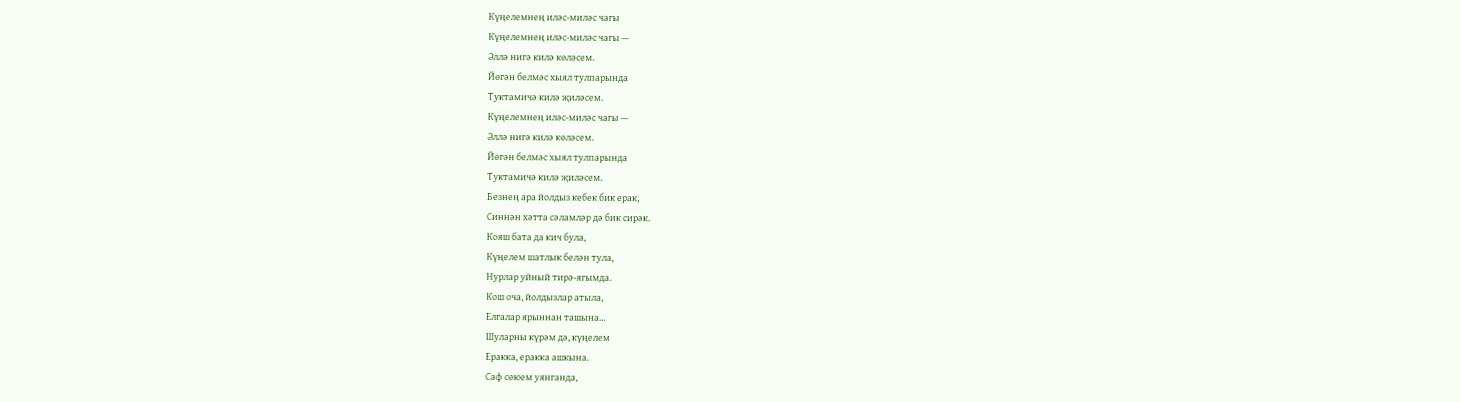Күңелемнең иләс-миләс чагы
Күңелемнең иләс-миләс чагы —
Әллә нигә килә көләсем.
Йөгән белмәс хыял тулпарында
Туктамичә килә җиләсем.
Күңелемнең иләс-миләс чагы —
Әллә нигә килә көләсем.
Йөгән белмәс хыял тулпарында
Туктамичә килә җиләсем.
Безнең ара йолдыз кебек бик ерак,
Синнән хәтта сәламләр дә бик сирәк.
Кояш бата да кич була,
Күңелем шатлык белән тула,
Нурлар уйный тирә-ягымда.
Кош оча, йолдызлар атыла,
Елгалар ярыннан ташына…
Шуларны күрәм дә, күңелем
Еракка, еракка ашкына.
Саф сөюем уянганда,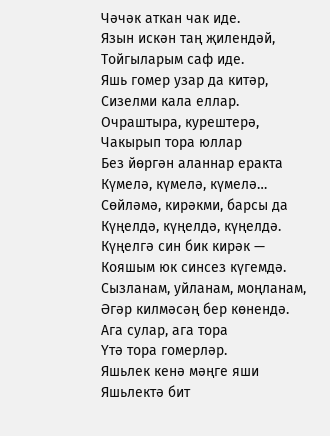Чәчәк аткан чак иде.
Язын искән таң җилендәй,
Тойгыларым саф иде.
Яшь гомер узар да китәр,
Сизелми кала еллар.
Очраштыра, курештерә,
Чакырып тора юллар
Без йөргән аланнар еракта
Күмелә, күмелә, күмелә…
Сөйләмә, кирәкми, барсы да
Күңелдә, күңелдә, күңелдә.
Күңелгә син бик кирәк —
Кояшым юк синсез күгемдә.
Сызланам, уйланам, моңланам,
Әгәр килмәсәң бер көнендә.
Ага сулар, ага тора
Үтә тора гомерләр.
Яшьлек кенә мәңге яши
Яшьлектә бит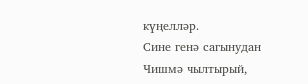күңелләр.
Сине генә сагынудан
Чишмә чылтырый,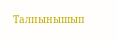Талпынышып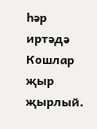һәр иртәдә
Кошлар җыр җырлый.